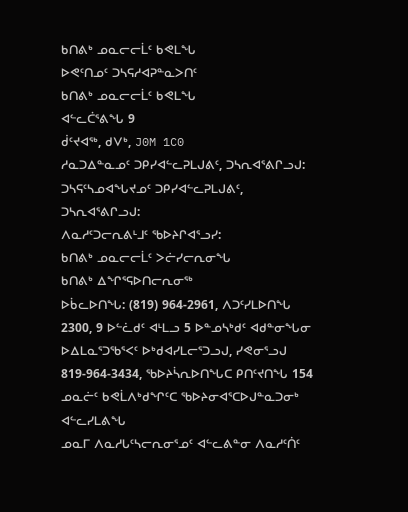ᑲᑎᕕᒃ ᓄᓇᓕᓕᒫᑦ ᑲᕙᒪᖓ
ᐅᕙᑦᑎᓄᑦ ᑐᓴᕋᓱᐊᕈᓐᓇᐳᑎᑦ
ᑲᑎᕕᒃ ᓄᓇᓕᓕᒫᑦ ᑲᕙᒪᖓ
ᐊᓪᓚᑖᕐᕕᖓ 9
ᑰᑦᔪᐊᖅ, ᑯᐯᒃ, J0M 1C0
ᓱᓇᑐᐃᓐᓇᓄᑦ ᑐᑭᓯᐊᓪᓚᕈᒪᒍᕕᑦ, ᑐᓴᕆᐊᕐᕕᒋᓗᒍ:
ᑐᓴᕋᑦᓴᓄᐊᖓᔪᓄᑦ ᑐᑭᓯᐊᓪᓚᕈᒪᒍᕕᑦ, ᑐᓴᕆᐊᕐᕕᒋᓗᒍ:
ᐱᓇᓱᑦᑐᓕᕆᕕᒻᒧᑦ ᖃᐅᔨᒋᐊᕐᓗᓯ:
ᑲᑎᕕᒃ ᓄᓇᓕᓕᒫᑦ ᐳᓖᓯᓕᕆᓂᖓ
ᑲᑎᕕᒃ ᐃᖏᕐᕋᐅᑎᓕᕆᓂᖅ
ᐅᑳᓚᐅᑎᖓ: (819) 964-2961, ᐱᑐᑦᓯᒪᐅᑎᖓ 2300, 9 ᐅᓪᓛᑯᑦ ᐊᒻᒪᓗ 5 ᐅᓐᓄᓴᒃᑯᑦ ᐊᑯᓐᓂᖓᓂ
ᐅᐃᒪᓇᕐᑐᖃᕐᐸᑦ ᐅᒃᑯᐊᓯᒪᓕᕐᑐᓗᒍ, ᓯᕙᓂᕐᓗᒍ 819-964-3434, ᖃᐅᔨᓵᕆᐅᑎᖓᑕ ᑭᑎᑦᔪᑎᖓ 154
ᓄᓇᓖᑦ ᑲᕙᒫᐱᒃᑯᖏᑦᑕ ᖃᐅᔨᓂᐊᕐᑕᐅᒍᓐᓇᑐᓂᒃ ᐊᓪᓚᓯᒪᕕᖓ
ᓄᓇᒥ ᐱᓇᓱᒐᑦᓴᓕᕆᓂᕐᓄᑦ ᐊᓪᓚᕕᓐᓂ ᐱᓇᓱᑦᑏᑦ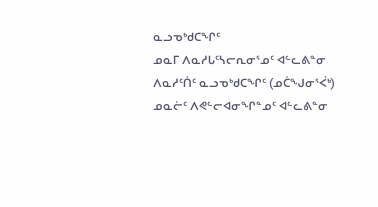ᓇᓗᓀᒃᑯᑕᖏᑦ
ᓄᓇᒥ ᐱᓇᓱᒐᑦᓴᓕᕆᓂᕐᓄᑦ ᐊᓪᓚᕕᓐᓂ ᐱᓇᓱᑦᑏᑦ ᓇᓗᓀᒃᑯᑕᖏᑦ (ᓄᑖᖑᓂᕐᐹᒃ)
ᓄᓇᓖᑦ ᐱᕙᓪᓕᐊᓂᖏᓐᓄᑦ ᐊᓪᓚᕕᓐᓂ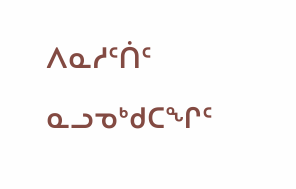ᐱᓇᓱᑦᑏᑦ ᓇᓗᓀᒃᑯᑕᖏᑦ